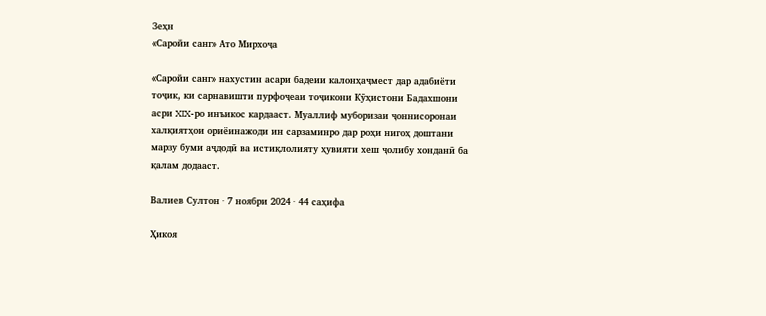Зеҳн
«Саройи санг» Ато Мирхоҷа

«Саройи санг» нахустин асари бадеии калонҳаҷмест дар адабиёти тоҷик, ки сарнавишти пурфоҷеаи тоҷикони Кӯҳистони Бадахшони асри XIX-ро инъикос кардааст. Муаллиф муборизаи ҷоннисоронаи халқиятҳои ориёинажоди ин сарзаминро дар роҳи нигоҳ доштани марзу буми аҷдодӣ ва истиқлолияту ҳувияти хеш ҷолибу хонданӣ ба қалам додааст.

Валиев Султон · 7 ноябри 2024 · 44 саҳифа

Ҳикоя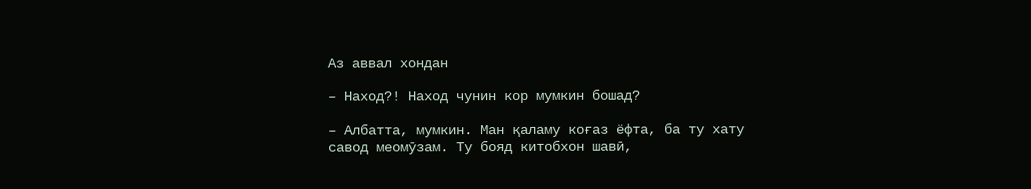Аз аввал хондан

– Наход?! Наход чунин кор мумкин бошад?

– Албатта, мумкин. Ман қаламу коғаз ёфта, ба ту хату савод меомӯзам. Ту бояд китобхон шавӣ,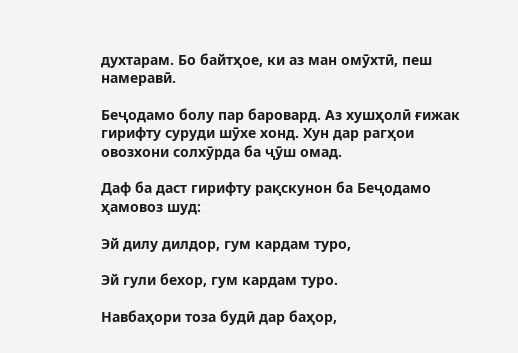духтарам. Бо байтҳое, ки аз ман омӯхтӣ, пеш намеравӣ.

Беҷодамо болу пар баровард. Аз хушҳолӣ ғижак гирифту суруди шӯхе хонд. Хун дар рагҳои овозхони солхӯрда ба ҷӯш омад.

Даф ба даст гирифту рақскунон ба Беҷодамо ҳамовоз шуд:

Эй дилу дилдор, гум кардам туро,

Эй гули бехор, гум кардам туро.

Навбаҳори тоза будӣ дар баҳор,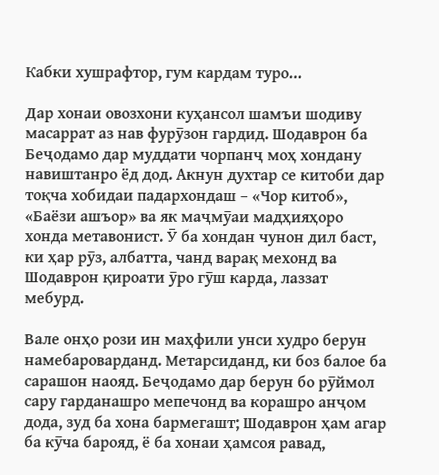Кабки хушрафтор, гум кардам туро…

Дар хонаи овозхони куҳансол шамъи шодиву масаррат аз нав фурӯзон гардид. Шодаврон ба Беҷодамо дар муддати чорпанҷ моҳ хондану навиштанро ёд дод. Акнун духтар се китоби дар тоқча хобидаи падархондаш – «Чор китоб», «Баёзи ашъор» ва як маҷмӯаи мадҳияҳоро хонда метавонист. Ӯ ба хондан чунон дил баст, ки ҳар рӯз, албатта, чанд варақ мехонд ва Шодаврон қироати ӯро гӯш карда, лаззат мебурд.

Вале онҳо рози ин маҳфили унси худро берун намебароварданд. Метарсиданд, ки боз балое ба сарашон наояд. Беҷодамо дар берун бо рӯймол сару гарданашро мепечонд ва корашро анҷом дода, зуд ба хона бармегашт; Шодаврон ҳам агар ба кӯча барояд, ё ба хонаи ҳамсоя равад,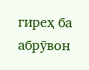гиреҳ ба абрӯвон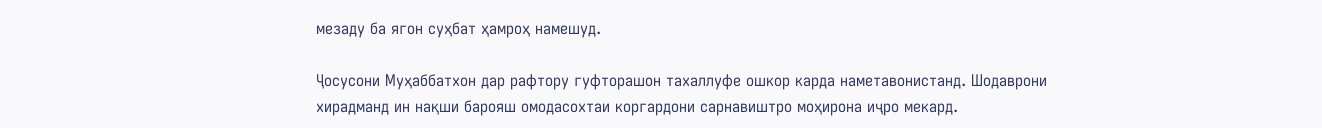мезаду ба ягон суҳбат ҳамроҳ намешуд.

Ҷосусони Муҳаббатхон дар рафтору гуфторашон тахаллуфе ошкор карда наметавонистанд. Шодаврони хирадманд ин нақши барояш омодасохтаи коргардони сарнавиштро моҳирона иҷро мекард.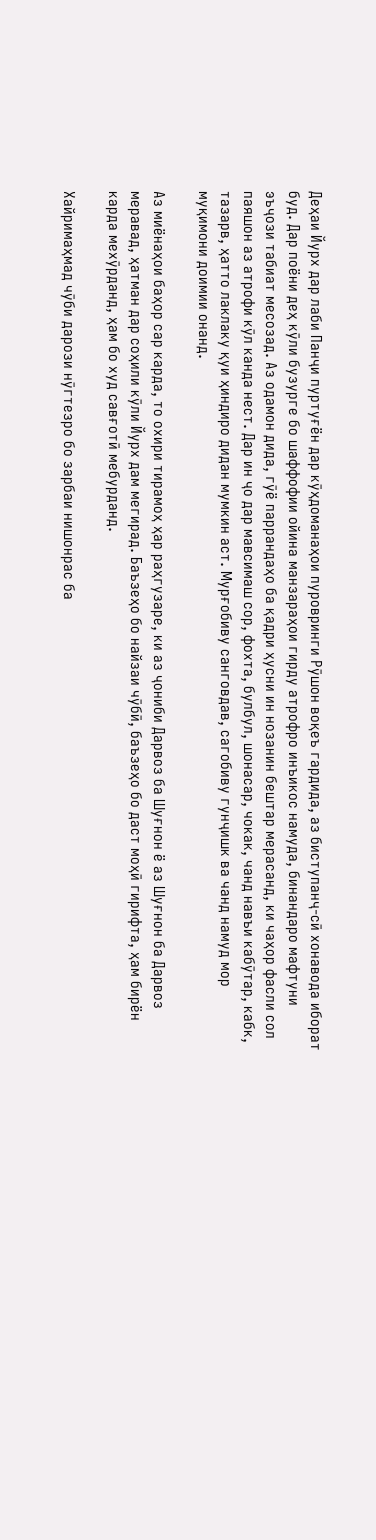Деҳаи Йурх дар лаби Панҷи пуртуғён дар кӯҳдоманаҳои пуровринги Рӯшон воқеъ гардида, аз биступанҷ-сӣ хонавода иборат буд. Дар поёни деҳ кӯли бузурге бо шаффофии ойина манзараҳои гирду атрофро инъикос намуда, бинандаро мафтуни эъҷози табиат месозад. Аз одамон дида, гӯё паррандаҳо ба қадри ҳусни ин нозанин бештар мерасанд, ки чаҳор фасли сол паяшон аз атрофи кӯл канда нест. Дар ин ҷо дар мавсимаш сор, фохта, булбул, шонасар, чокак, чанд навъи кабӯтар, кабк, тазарв, ҳатто лаклаку қуи ҳиндиро дидан мумкин аст. Мурғобиву санговдав, сагобиву гунҷишк ва чанд намуд мор муқимони доимии онанд.

Аз миёнаҳои баҳор сар карда, то охири тирамоҳ ҳар раҳгузаре, ки аз ҷониби Дарвоз ба Шуғнон ё аз Шуғнон ба Дарвоз меравад, ҳатман дар соҳили кӯли Йурх дам мегирад. Баъзеҳо бо найзаи чӯбӣ, баъзеҳо бо даст моҳӣ гирифта, ҳам бирён карда мехӯрданд, ҳам бо худ савғотӣ мебурданд.

Хайримаҳмад чӯби дарози нӯгтезро бо зарбаи нишонрас ба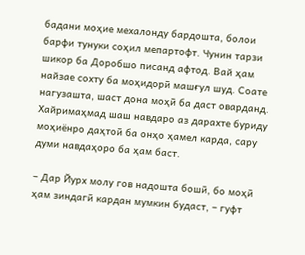бадани моҳие мехалонду бардошта, болои барфи тунуки соҳил мепартофт. Чунин тарзи шикор ба Доробшо писанд афтод. Вай ҳам найзае сохту ба моҳидорӣ машғул шуд. Соате нагузашта, шаст дона моҳӣ ба даст оварданд. Хайримаҳмад шаш навдаро аз дарахте буриду моҳиёнро даҳтоӣ ба онҳо ҳамел карда, сару думи навдаҳоро ба ҳам баст.

– Дар Йурх молу гов надошта бошӣ, бо моҳӣ ҳам зиндагӣ кардан мумкин будаст, – гуфт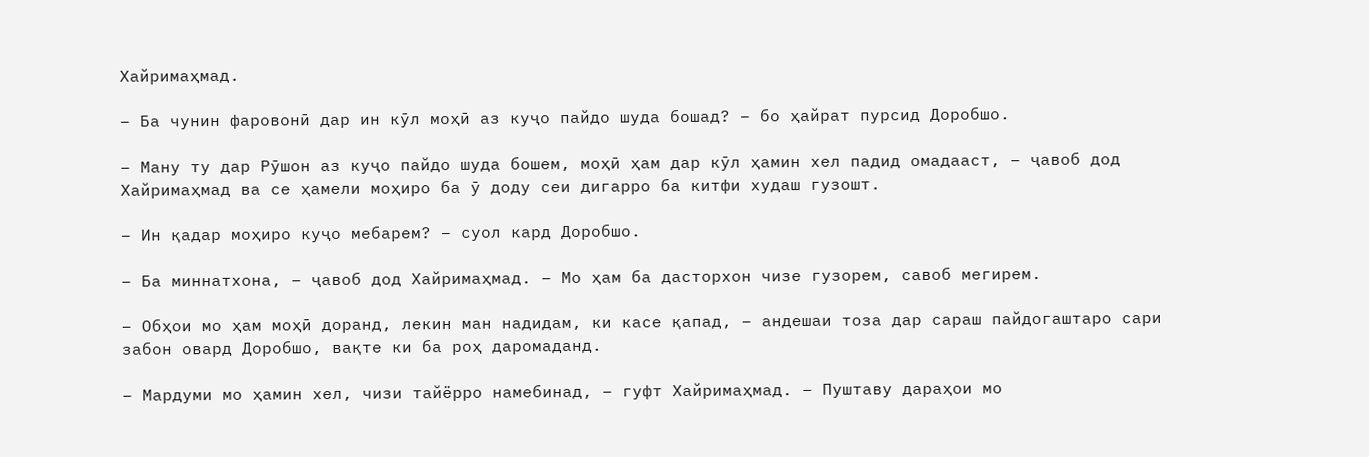Хайримаҳмад.

– Ба чунин фаровонӣ дар ин кӯл моҳӣ аз куҷо пайдо шуда бошад? – бо ҳайрат пурсид Доробшо.

– Ману ту дар Рӯшон аз куҷо пайдо шуда бошем, моҳӣ ҳам дар кӯл ҳамин хел падид омадааст, – ҷавоб дод Хайримаҳмад ва се ҳамели моҳиро ба ӯ доду сеи дигарро ба китфи худаш гузошт.

– Ин қадар моҳиро куҷо мебарем? – суол кард Доробшо.

– Ба миннатхона, – ҷавоб дод Хайримаҳмад. – Мо ҳам ба дасторхон чизе гузорем, савоб мегирем.

– Обҳои мо ҳам моҳӣ доранд, лекин ман надидам, ки касе қапад, – андешаи тоза дар сараш пайдогаштаро сари забон овард Доробшо, вақте ки ба роҳ даромаданд.

– Мардуми мо ҳамин хел, чизи тайёрро намебинад, – гуфт Хайримаҳмад. – Пуштаву дараҳои мо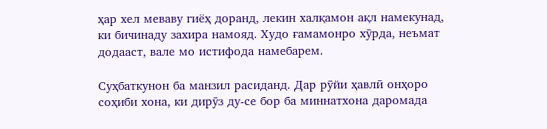ҳар хел меваву гиёҳ доранд, лекин халқамон ақл намекунад, ки бичинаду захира намояд. Худо ғамамонро хӯрда, неъмат додааст, вале мо истифода намебарем.

Суҳбаткунон ба манзил расиданд. Дар рӯйи ҳавлӣ онҳоро соҳиби хона, ки дирӯз ду-се бор ба миннатхона даромада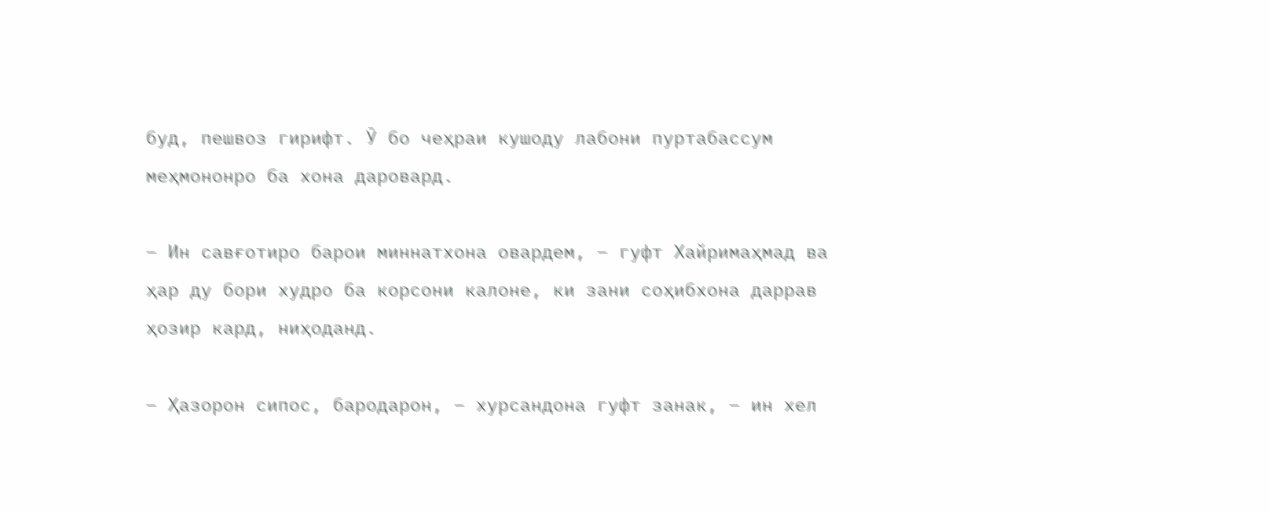буд, пешвоз гирифт. Ӯ бо чеҳраи кушоду лабони пуртабассум меҳмононро ба хона даровард.

– Ин савғотиро барои миннатхона овардем, – гуфт Хайримаҳмад ва ҳар ду бори худро ба корсони калоне, ки зани соҳибхона даррав ҳозир кард, ниҳоданд.

– Ҳазорон сипос, бародарон, – хурсандона гуфт занак, – ин хел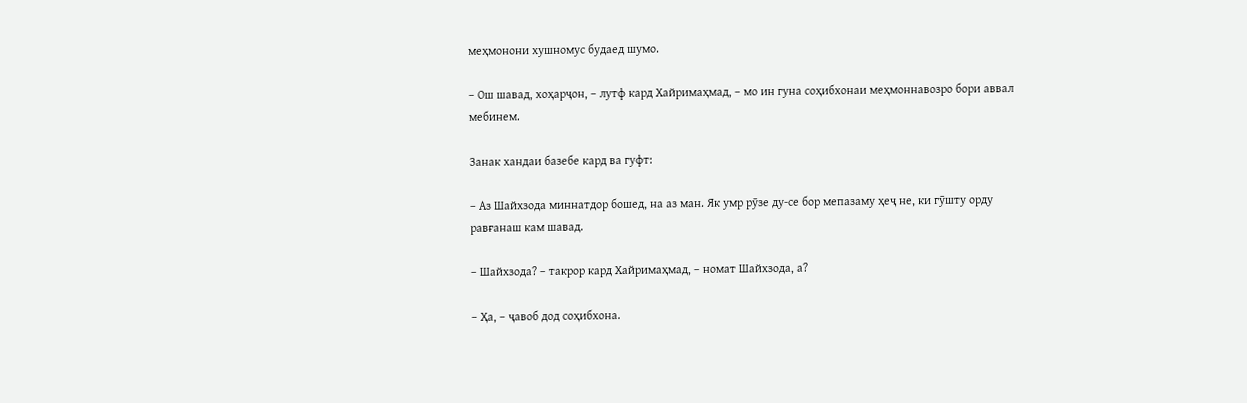меҳмонони хушномус будаед шумо.

– Ош шавад, хоҳарҷон, – лутф кард Хайримаҳмад, – мо ин гуна соҳибхонаи меҳмоннавозро бори аввал мебинем.

Занак хандаи базебе кард ва гуфт:

– Аз Шайхзода миннатдор бошед, на аз ман. Як умр рӯзе ду-се бор мепазаму ҳеҷ не, ки гӯшту орду равғанаш кам шавад.

– Шайхзода? – такрор кард Хайримаҳмад, – номат Шайхзода, а?

– Ҳа, – ҷавоб дод соҳибхона.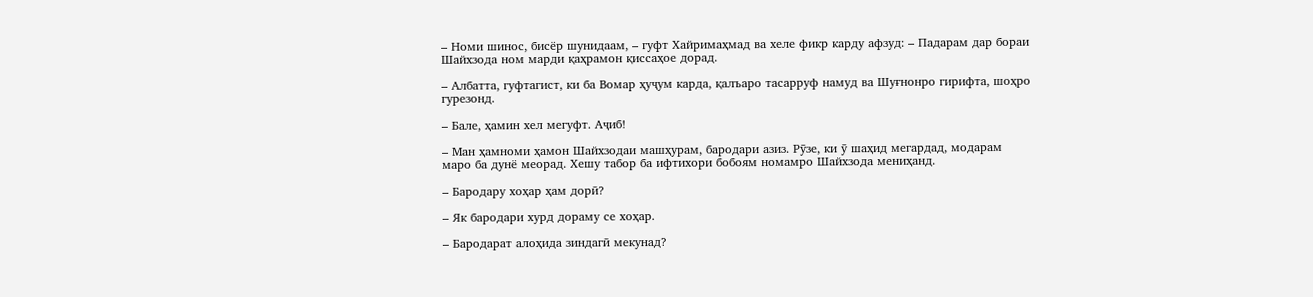– Номи шинос, бисёр шунидаам, – гуфт Хайримаҳмад ва хеле фикр карду афзуд: – Падарам дар бораи Шайхзода ном марди қаҳрамон қиссаҳое дорад.

– Албатта, гуфтагист, ки ба Вомар ҳуҷум карда, қалъаро тасарруф намуд ва Шуғнонро гирифта, шоҳро гурезонд.

– Бале, ҳамин хел мегуфт. Аҷиб!

– Ман ҳамноми ҳамон Шайхзодаи машҳурам, бародари азиз. Рӯзе, ки ӯ шаҳид мегардад, модарам маро ба дунё меорад. Хешу табор ба ифтихори бобоям номамро Шайхзода мениҳанд.

– Бародару хоҳар ҳам дорӣ?

– Як бародари хурд дораму се хоҳар.

– Бародарат алоҳида зиндагӣ мекунад?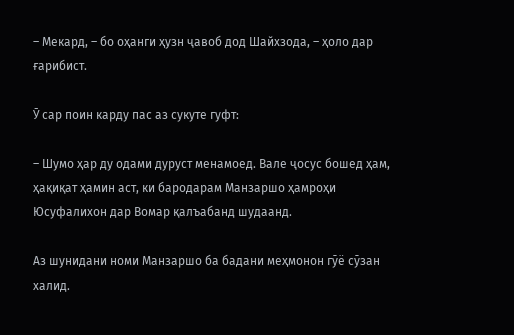– Мекард, – бо оҳанги ҳузн ҷавоб дод Шайхзода, – ҳоло дар ғарибист.

Ӯ сар поин карду пас аз сукуте гуфт:

– Шумо ҳар ду одами дуруст менамоед. Вале ҷосус бошед ҳам, ҳақиқат ҳамин аст, ки бародарам Манзаршо ҳамроҳи Юсуфалихон дар Вомар қалъабанд шудаанд.

Аз шунидани номи Манзаршо ба бадани меҳмонон гӯё сӯзан халид.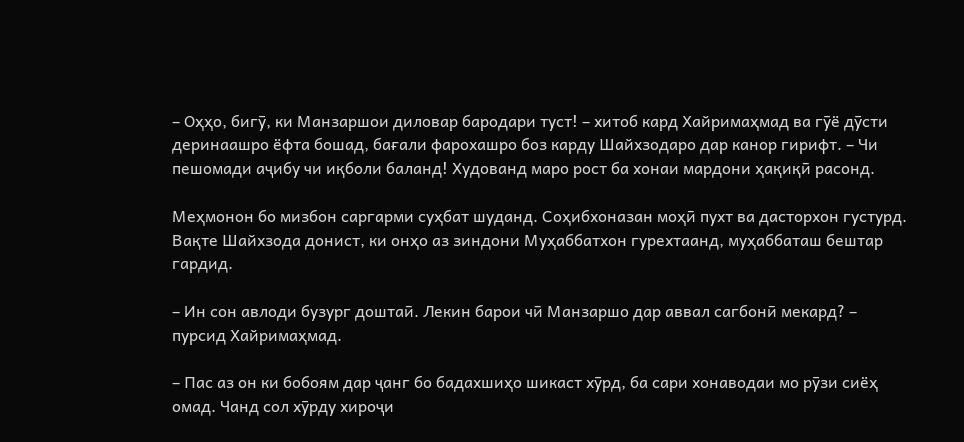– Оҳҳо, бигӯ, ки Манзаршои диловар бародари туст! – хитоб кард Хайримаҳмад ва гӯё дӯсти деринаашро ёфта бошад, бағали фарохашро боз карду Шайхзодаро дар канор гирифт. – Чи пешомади аҷибу чи иқболи баланд! Худованд маро рост ба хонаи мардони ҳақиқӣ расонд.

Меҳмонон бо мизбон саргарми суҳбат шуданд. Соҳибхоназан моҳӣ пухт ва дасторхон густурд. Вақте Шайхзода донист, ки онҳо аз зиндони Муҳаббатхон гурехтаанд, муҳаббаташ бештар гардид.

– Ин сон авлоди бузург доштаӣ. Лекин барои чӣ Манзаршо дар аввал сагбонӣ мекард? – пурсид Хайримаҳмад.

– Пас аз он ки бобоям дар ҷанг бо бадахшиҳо шикаст хӯрд, ба сари хонаводаи мо рӯзи сиёҳ омад. Чанд сол хӯрду хироҷи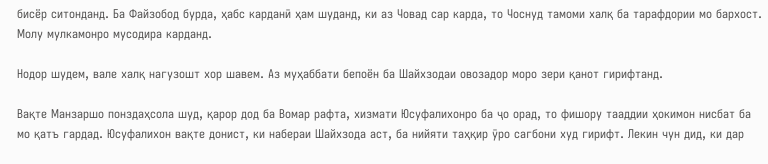бисёр ситонданд. Ба Файзобод бурда, ҳабс карданӣ ҳам шуданд, ки аз Човад сар карда, то Чоснуд тамоми халқ ба тарафдории мо бархост. Молу мулкамонро мусодира карданд.

Нодор шудем, вале халқ нагузошт хор шавем. Аз муҳаббати бепоён ба Шайхзодаи овозадор моро зери қанот гирифтанд.

Вақте Манзаршо понздаҳсола шуд, қарор дод ба Вомар рафта, хизмати Юсуфалихонро ба ҷо орад, то фишору тааддии ҳокимон нисбат ба мо қатъ гардад. Юсуфалихон вақте донист, ки набераи Шайхзода аст, ба нийяти таҳқир ӯро сагбони худ гирифт. Лекин чун дид, ки дар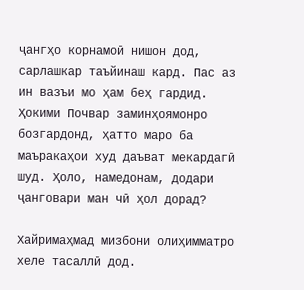ҷангҳо корнамоӣ нишон дод, сарлашкар таъйинаш кард. Пас аз ин вазъи мо ҳам беҳ гардид. Ҳокими Почвар заминҳоямонро бозгардонд, ҳатто маро ба маъракаҳои худ даъват мекардагӣ шуд. Ҳоло, намедонам, додари ҷанговари ман чӣ ҳол дорад?

Хайримаҳмад мизбони олиҳимматро хеле тасаллӣ дод.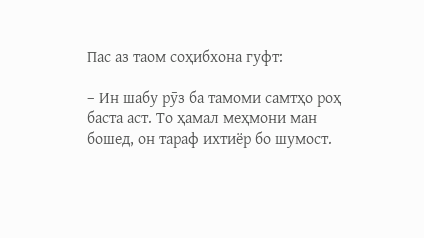Пас аз таом соҳибхона гуфт:

– Ин шабу рӯз ба тамоми самтҳо роҳ баста аст. То ҳамал меҳмони ман бошед, он тараф ихтиёр бо шумост.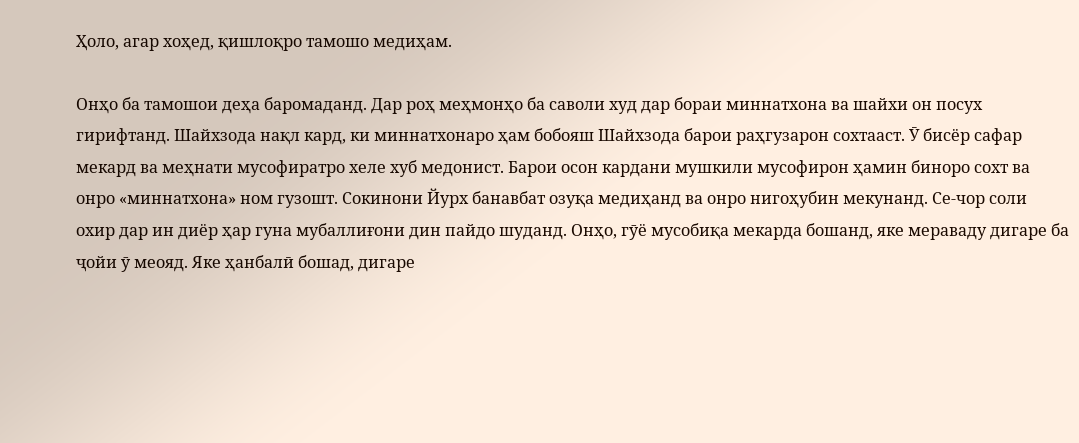Ҳоло, агар хоҳед, қишлоқро тамошо медиҳам.

Онҳо ба тамошои деҳа баромаданд. Дар роҳ меҳмонҳо ба саволи худ дар бораи миннатхона ва шайхи он посух гирифтанд. Шайхзода нақл кард, ки миннатхонаро ҳам бобояш Шайхзода барои раҳгузарон сохтааст. Ӯ бисёр сафар мекард ва меҳнати мусофиратро хеле хуб медонист. Барои осон кардани мушкили мусофирон ҳамин биноро сохт ва онро «миннатхона» ном гузошт. Сокинони Йурх банавбат озуқа медиҳанд ва онро нигоҳубин мекунанд. Се-чор соли охир дар ин диёр ҳар гуна мубаллиғони дин пайдо шуданд. Онҳо, гӯё мусобиқа мекарда бошанд, яке мераваду дигаре ба ҷойи ӯ меояд. Яке ҳанбалӣ бошад, дигаре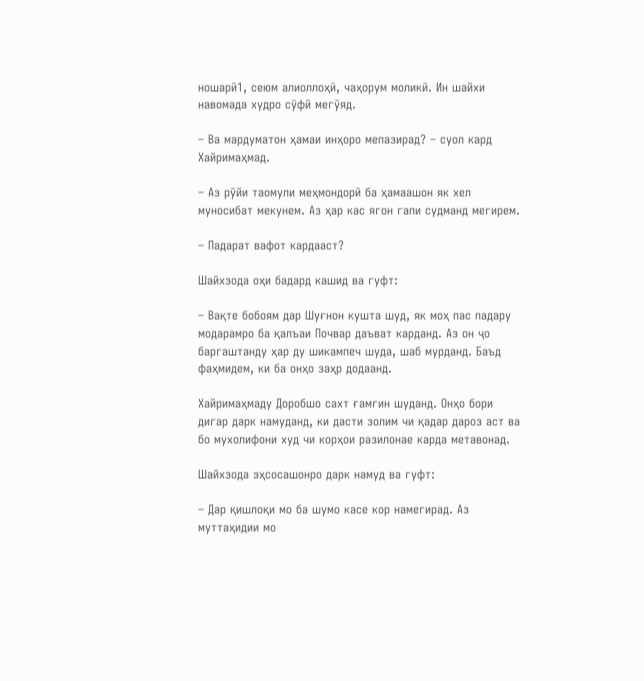ношарӣ1, сеюм алиоллоҳӣ, чаҳорум моликӣ. Ин шайхи навомада худро сӯфӣ мегӯяд.

– Ва мардуматон ҳамаи инҳоро мепазирад? – суол кард Хайримаҳмад.

– Аз рӯйи таомули меҳмондорӣ ба ҳамаашон як хел муносибат мекунем. Аз ҳар кас ягон гапи судманд мегирем.

– Падарат вафот кардааст?

Шайхзода оҳи бадард кашид ва гуфт:

– Вақте бобоям дар Шуғнон кушта шуд, як моҳ пас падару модарамро ба қалъаи Почвар даъват карданд. Аз он ҷо баргаштанду ҳар ду шикампеч шуда, шаб мурданд. Баъд фаҳмидем, ки ба онҳо заҳр додаанд.

Хайримаҳмаду Доробшо сахт ғамгин шуданд. Онҳо бори дигар дарк намуданд, ки дасти золим чи қадар дароз аст ва бо мухолифони худ чи корҳои разилонае карда метавонад.

Шайхзода эҳсосашонро дарк намуд ва гуфт:

– Дар қишлоқи мо ба шумо касе кор намегирад. Аз муттаҳидии мо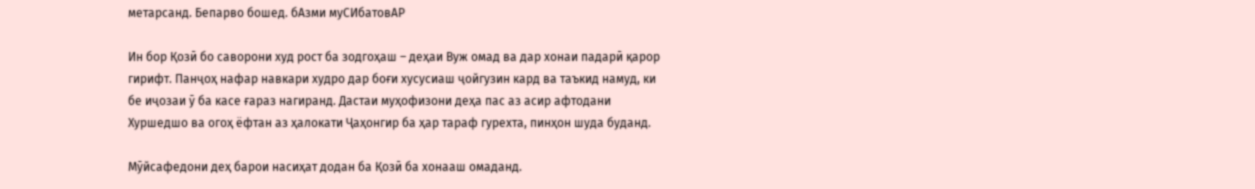метарсанд. Бепарво бошед. бАзми муСИбатовАР

Ин бор Қозӣ бо саворони худ рост ба зодгоҳаш – деҳаи Вуж омад ва дар хонаи падарӣ қарор гирифт. Панҷоҳ нафар навкари худро дар боғи хусусиаш ҷойгузин кард ва таъкид намуд, ки бе иҷозаи ӯ ба касе ғараз нагиранд. Дастаи муҳофизони деҳа пас аз асир афтодани Хуршедшо ва огоҳ ёфтан аз ҳалокати Ҷаҳонгир ба ҳар тараф гурехта, пинҳон шуда буданд.

Мӯйсафедони деҳ барои насиҳат додан ба Қозӣ ба хонааш омаданд.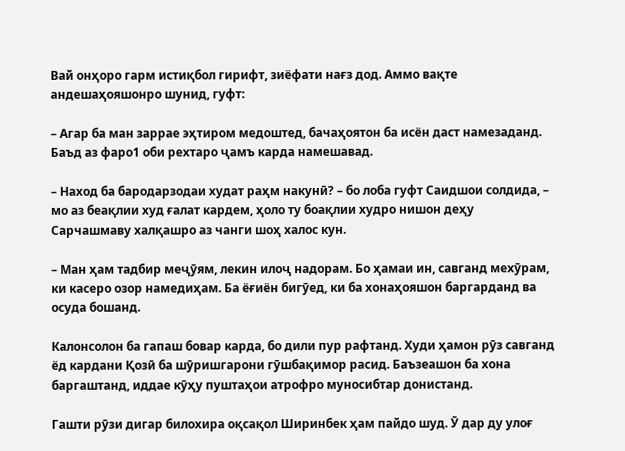Вай онҳоро гарм истиқбол гирифт, зиёфати нағз дод. Аммо вақте андешаҳояшонро шунид, гуфт:

– Агар ба ман заррае эҳтиром медоштед, бачаҳоятон ба исён даст намезаданд. Баъд аз фаро1 оби рехтаро ҷамъ карда намешавад.

– Наход ба бародарзодаи худат раҳм накунӣ? – бо лоба гуфт Саидшои солдида, – мо аз беақлии худ ғалат кардем, ҳоло ту боақлии худро нишон деҳу Сарчашмаву халқашро аз чанги шоҳ халос кун.

– Ман ҳам тадбир меҷӯям, лекин илоҷ надорам. Бо ҳамаи ин, савганд мехӯрам, ки касеро озор намедиҳам. Ба ёғиён бигӯед, ки ба хонаҳояшон баргарданд ва осуда бошанд.

Калонсолон ба гапаш бовар карда, бо дили пур рафтанд. Худи ҳамон рӯз савганд ёд кардани Қозӣ ба шӯришгарони гӯшбақимор расид. Баъзеашон ба хона баргаштанд, иддае кӯҳу пуштаҳои атрофро муносибтар донистанд.

Гашти рӯзи дигар билохира оқсақол Ширинбек ҳам пайдо шуд. Ӯ дар ду улоғ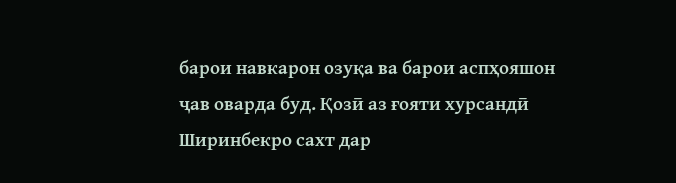барои навкарон озуқа ва барои аспҳояшон ҷав оварда буд. Қозӣ аз ғояти хурсандӣ Ширинбекро сахт дар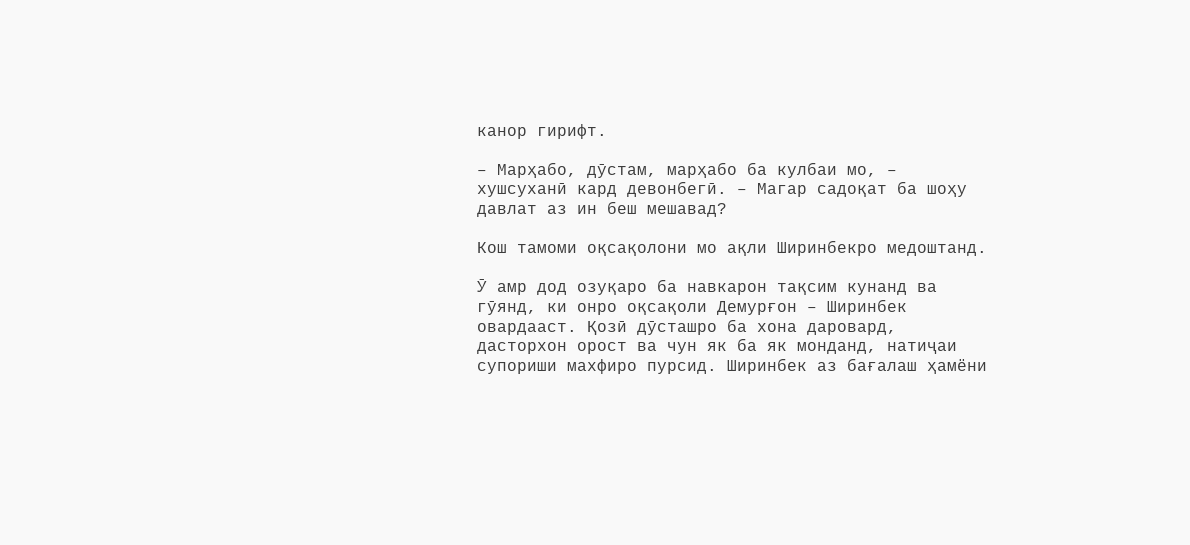канор гирифт.

– Марҳабо, дӯстам, марҳабо ба кулбаи мо, – хушсуханӣ кард девонбегӣ. – Магар садоқат ба шоҳу давлат аз ин беш мешавад?

Кош тамоми оқсақолони мо ақли Ширинбекро медоштанд.

Ӯ амр дод озуқаро ба навкарон тақсим кунанд ва гӯянд, ки онро оқсақоли Демурғон – Ширинбек овардааст. Қозӣ дӯсташро ба хона даровард, дасторхон орост ва чун як ба як монданд, натиҷаи супориши махфиро пурсид. Ширинбек аз бағалаш ҳамёни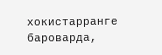хокистарранге бароварда,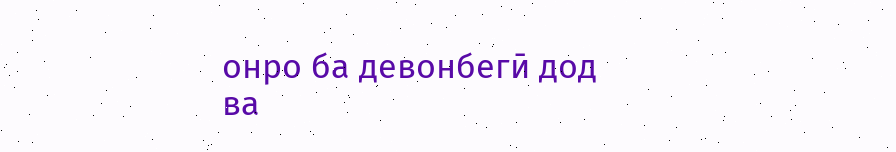онро ба девонбегӣ дод ва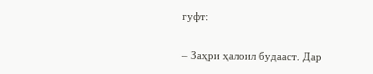гуфт:

– Заҳри ҳалоил будааст. Дар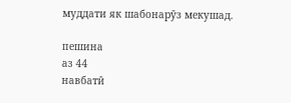муддати як шабонарӯз мекушад.

пешина
аз 44
навбатӣ